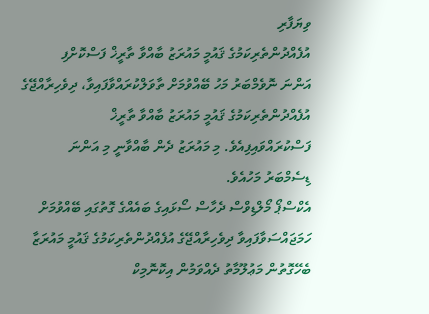ވިޔަފާރި
އުފެއްދުންތެރިކަމުގެ ޤައުމީ މައުރަޒު ބާއްވާ ތާރީޚް ފަސްކޮށްފި
އަންނަ ނޮވެމްބަރު މަހު ބޭއްވުމަށް ތާވަލްކުރައްވާފައިވާ، ދިވެހިރާއްޖޭގެ އުފެއްދުންތެރިކަމުގެ ޤައުމީ މައުރަޒު ބާއްވާ ތާރީޚް ފަސްކުރައްވައިފިއެވެ. މި މައުރަޒު ދެން ބާއްވާނީ މި އަންނަ ޑިސެމްބަރު މަހުއެވެ.
އެކްސްޕޯ މޯލްޑިވްސް ދެހާސް ސޯޅައިގެ ބައެއްގެ ގޮތުގައި ބޭއްވުމަށް ހަމަޖައްސަވާފައިވާ ދިވެހިރާއްޖޭގެ އުފެއްދުންތެރިކަމުގެ ޤައުމީ މައުރަޒާ ބެހޭގޮތުން މަޢުލޫމާތު ދެއްވަމުން އިކޮނޮމިކް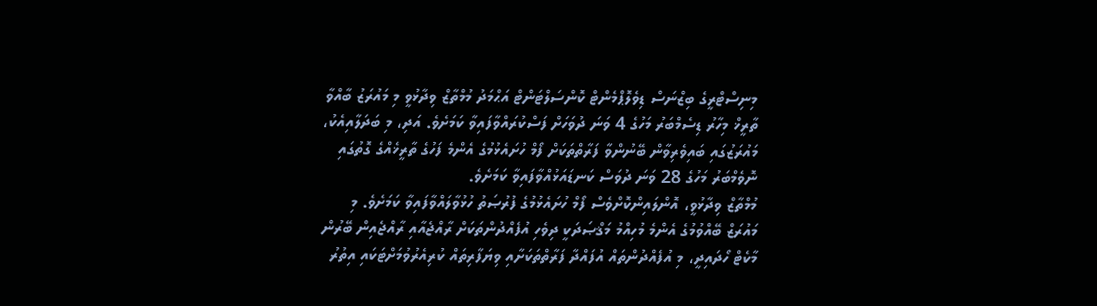މިނިސްޓްރީގެ ބިޒްނަސް ޑިވެލޮޕްމެންޓް ކޮންސަލްޓަންޓް އަޙްމަދު މުމްތާޒް ވިދާޅުވީ މި މައުރަޒު ބާއްވާ ތާރީޚް މިހާރު ޑިސެމްބަރު މަހުގެ 4 ވަނަ ދުވަހަށް ފަސްކުރައްވާފައިވާ ކަމަށެވެ. އަދި، މި ބަދަލާއިއެކު، މައުރަޒުގައި ބައިވެރިވާން ބޭނުންވާ ފަރާތްތަކަށް ފޯމް ހުށައެޅުމުގެ އެންމެ ފަހުގެ ތާރީޚެއްގެ ގޮތުގައި ނޮވެމްބަރު މަހުގެ 28 ވަނަ ދުވަސް ކަނޑައަޅުއްވާފައިވާ ކަމަށެވެ.
މުމްތާޒް ވިދާޅުވީ، އޮންލައިންކޮށްވެސް ފޯމް ހުށައެޅުމުގެ ފުރުޞަތު ހުޅުވާލައްވާފައިވާ ކަމަށެވެ. މި މައުރަޒް ބޭއްވުމުގެ އެންމެ މުހިއްމު މަޤްޞަދަކީ ދިވެހި އުފެއްދުންތަކަށް ރާއްޖެއާއި ރާއްޖެއިން ބޭރުން މާކެޓް ހޯދައިދީ، މި އުފެއްދުންތައް އުފައްދާ ފަރާތްތަކަށާއި ވިޔަފާރިތައް ކުރިއެރުވުމަށްޓަކައި އިތުރު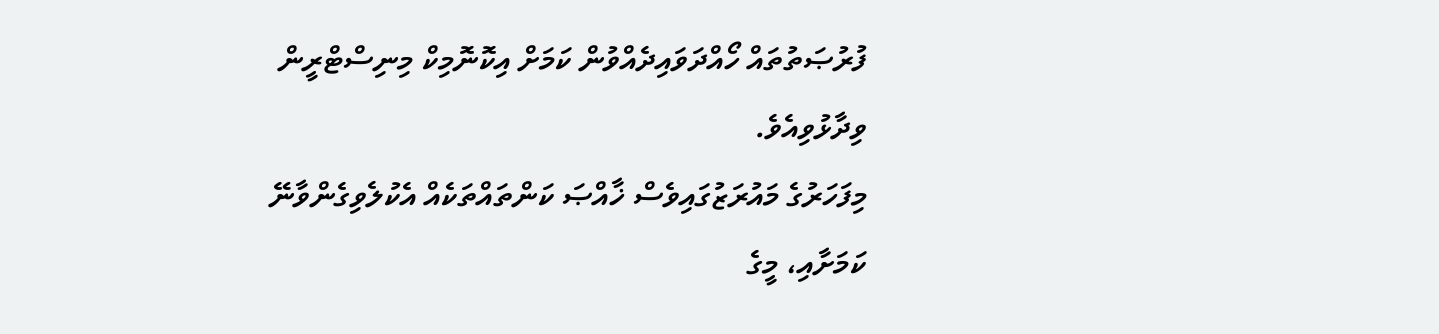ފުރުޞަތުތައް ހޯއްދަވައިދެއްވުން ކަމަށް އިކޮނޮމިކް މިނިސްޓްރީން ވިދާޅުވިއެވެ.
މިފަހަރުގެ މައުރަޒުގައިވެސް ޚާއްޞަ ކަންތައްތަކެއް އެކުލެވިގެންވާނޭ ކަމަށާއި، މީގެ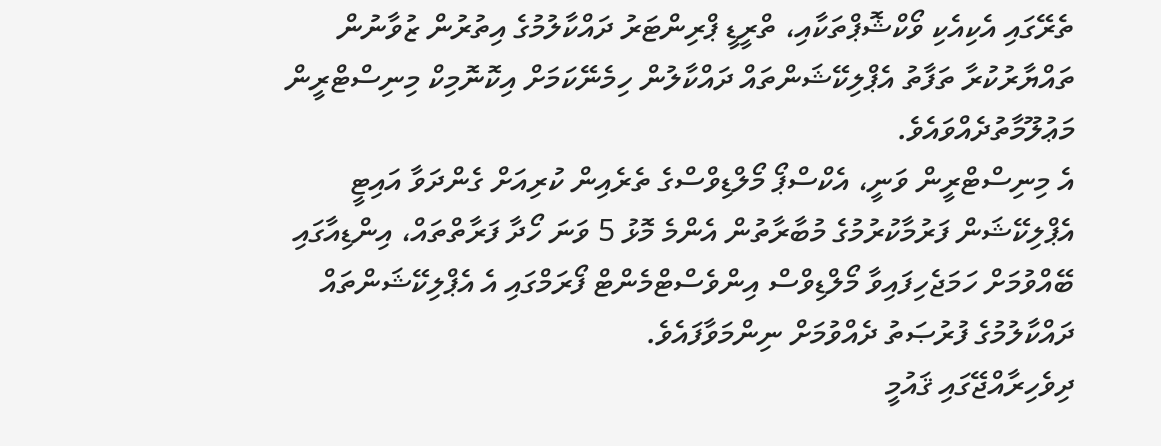ތެރޭގައި އެކިއެކި ވޯކްޝޮޕްތަކާއި، ތްރީޑީ ޕްރިންޓަރު ދައްކާލުމުގެ އިތުރުން ޒުވާނުން ތައްޔާރުކުރާ ތަފާތު އެޕްލިކޭޝަންތައް ދައްކާލުން ހިމެނޭކަމަށް އިކޮނޮމިކް މިނިސްޓްރީން މަޢުލޫމާތުދެއްވައެވެ.
އެ މިނިސްޓްރީން ވަނީ، އެކްސްޕޯ މޯލްޑިވްސްގެ ތެރެއިން ކުރިއަށް ގެންދަވާ އައިޓީ އެޕްލިކޭޝަން ފަރުމާކުރުމުގެ މުބާރާތުން އެންމެ މޮޅު 5 ވަނަ ހޯދާ ފަރާތްތައް، އިންޑިއާގައި ބޭއްވުމަށް ހަމަޖެހިފައިވާ މޯލްޑިވްސް އިންވެސްޓްމެންޓް ފޯރަމްގައި އެ އެޕްލިކޭޝަންތައް ދައްކާލުމުގެ ފުރުޞަތު ދެއްވުމަށް ނިންމަވާފައެވެ.
ދިވެހިރާއްޖޭގައި ޤައުމީ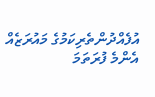އުފެއްދުންތެރިކަމުގެ މައުރަޒެއް އެންމެ ފުރަތަމަ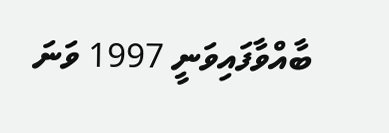ބާއްވާފައިވަނީ 1997 ވަނަ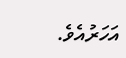އަހަރުއެވެ.